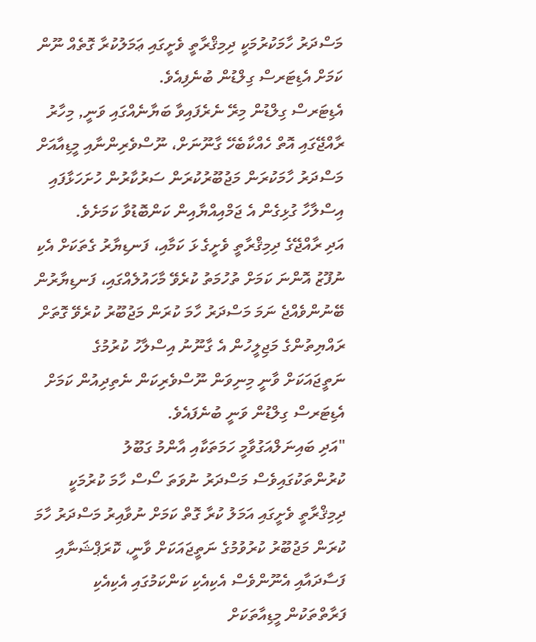މަސްދަރު ހާމަކުރުމަކީ ދިމިޤްރާތީ ވެށީގައި ޢަމަލުކުރާ ގޮތެއް ނޫން ކަމަށް އެޑިޓަރސް ގިލްޑުން ބުނެފިއެވެ.
އެޑިޓަރސް ގިލްޑުން މިރޭ ނެރެފައިވާ ބަޔާނެއްގައި ވަނީ, މިހާރު ރާއްޖޭގައި އޮތް ހެއްކާބެހޭ ގާނޫނަށް، ނޫސްވެރިންނާއި މީޑިއާއަށް މަސްދަރު ހާމަކުރަން މަޖުބޫރުކުރަން ސަރުކާރުން ހުށަހަޅާފައި އިސްލާހާ ގުޅިގެން އެ ޖަމްއިއްޔާއިން ކަންބޮޑުވާ ކަމަށެވެ.
އަދި ރާއްޖޭގެ ދިމިޤްރާތީ ވެށީގެ ޅަ ކަމާއި، ފަނޑިޔާރު ގެތަކަށް އެކި ނުފޫޒު އޮންނަ ކަމަށް ތުހުމަތު ކުރެވޭ މާހައުލެއްގައި، ފަނޑިޔާރުން ބޭނުންވެއްޖެ ނަމަ މަސްދަރު ހާމަ ކުރަން މަޖުބޫރު ކުރެވޭ ގޮތަށް ރައްޔިތުންގެ މަޖިލީހުން އެ ގާނޫނު އިސްލާހު ކުރުމުގެ ނަތީޖައަކަށް ވާނީ މިނިވަން ނޫސްވެރިކަން ނެތިދިއުން ކަމަށް އެޑިޓަރސް ގިލްޑުން ވަނީ ބުނެފައެވެ.
"އަދި ބައިނަލްއަގުވާމީ ހަމަތަކާއި އާންމު ގަބޫލު ކުރުންތަކުގައިވެސް މަސްދަރު ނުވަތަ ސޯސް ހާމަ ކުރުމަކީ ދިމިޤްރާތީ ވެށީގައި އަމަލު ކުރާ ގޮތް ކަމަށް ނުވާއިރު މަސްދަރު ހާމަ ކުރަން މަޖުބޫރު ކުރުވުމުގެ ނަތީޖައަކަށް ވާނީ، ކޮރަޕްޝަނާއި ފަސާދައާއި އެނޫންވެސް އެކިއެކި ކަންކަމުގައި އެކިއެކި ފަރާތްތަކުން މީޑިއާތަކަށް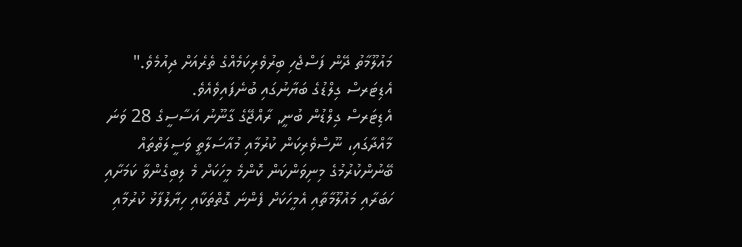މައުލޫމާތު ދޭން ފަސްޖެހި ބިރުވެރިކަމެއްގެ ތެރެއަށް ދިއުމެވެ." އެޑިޓަރސް ގިލްޑުގެ ބަޔާނުގައި ބުނެފައިވެއެވެ.
އެޑިޓަރސް ގިލްޑުން ބުނީ, ރާއްޖޭގެ ގާނޫނު އަސާސީގެ 28 ވަނަ މާއްދާގައި، ނޫސްވެރިކަން ކުރުމާއި މުއާސަލާތީ ވަސީލަތްތައް ބޭނުންކުރުމުގެ މިނިވަންކަން ކޮންމެ މީހަކަށް މެ ލިބިގެންވާ ކަމަށާއި ހަބަރާއި މައުލޫމާތާއި އެމީހަކަށް ފެންނަ ގޮތްތަކާއި ހިޔާލުފާޅު ކުރުމާއި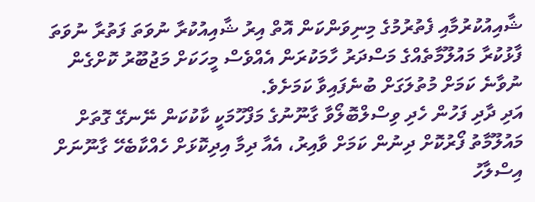ޝާއިއުކުރުމާއި ފެތުރުމުގެ މިނިވަންކަން އޮތް އިރު ޝާއިއުކުރާ ނުވަތަ ފަތުރާ ނުވަތަ ފާޅުކުރާ މައުލޫމާތެއްގެ މަސްދަރު ހާމަކުރަން އެއްވެސް މީހަކަށް މަޖުބޫރު ކޮށްގެން ނުވާނެ ކަމަށް މުތުލަގަށް ބުނެފައިވާ ކަމަށެވެ.
އަދި ދާދި ފަހުން ހެދި ވިސްލްބޮލޯވާ ގާނޫނުގެ މަފްހޫމަކީ ކާކުކަން ނޭނގޭ ގޮތަށް މައުލޫމާތު ފޯރުކޮށް ދިނުން ކަމަށް ވާއިރު، އެއާ ދިމާ އިދިކޮޅަށް ހެއްކާބެހޭ ގާނޫނަށް އިސްލާހު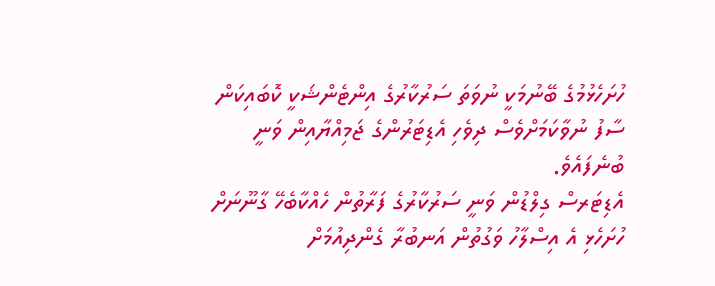ހުށަހެޅުމުގެ ބޭނުމަކީ ނުވަތަ ސަރުކާރުގެ އިންޓެންޝަކީ ކޮބައިކަން ސާފު ނުވާކަމަށްވެސް ދިވެހި އެޑިޓަރުންގެ ޖަމިއްޔާއިން ވަނީ ބުނެފައެވެ.
އެޑިޓަރސް ގިލްޑުން ވަނީ ސަރުކާރުގެ ފަރާތުން ހެއްކާބެހޭ ގާނޫނަށް ހުށަހެޅި އެ އިސްލާހު ވަގުތުން އަނބުރާ ގެންދިއުމަށް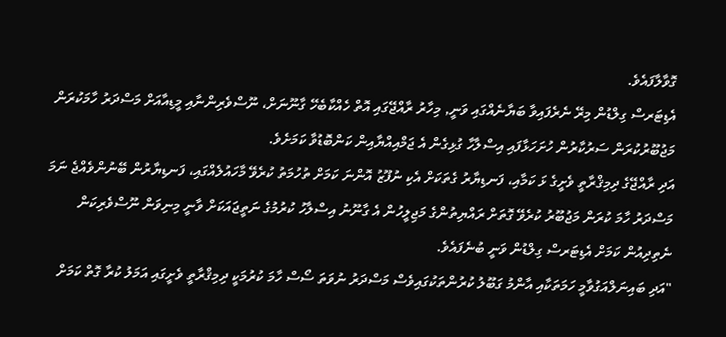ގޮވާލާފައެވެ.
އެޑިޓަރސް ގިލްޑުން މިރޭ ނެރެފައިވާ ބަޔާނެއްގައި ވަނީ, މިހާރު ރާއްޖޭގައި އޮތް ހެއްކާބެހޭ ގާނޫނަށް، ނޫސްވެރިންނާއި މީޑިއާއަށް މަސްދަރު ހާމަކުރަން މަޖުބޫރުކުރަން ސަރުކާރުން ހުށަހަޅާފައި އިސްލާހާ ގުޅިގެން އެ ޖަމްއިއްޔާއިން ކަންބޮޑުވާ ކަމަށެވެ.
އަދި ރާއްޖޭގެ ދިމިޤްރާތީ ވެށީގެ ޅަ ކަމާއި، ފަނޑިޔާރު ގެތަކަށް އެކި ނުފޫޒު އޮންނަ ކަމަށް ތުހުމަތު ކުރެވޭ މާހައުލެއްގައި، ފަނޑިޔާރުން ބޭނުންވެއްޖެ ނަމަ މަސްދަރު ހާމަ ކުރަން މަޖުބޫރު ކުރެވޭ ގޮތަށް ރައްޔިތުންގެ މަޖިލީހުން އެ ގާނޫނު އިސްލާހު ކުރުމުގެ ނަތީޖައަކަށް ވާނީ މިނިވަން ނޫސްވެރިކަން ނެތިދިއުން ކަމަށް އެޑިޓަރސް ގިލްޑުން ވަނީ ބުނެފައެވެ.
"އަދި ބައިނަލްއަގުވާމީ ހަމަތަކާއި އާންމު ގަބޫލު ކުރުންތަކުގައިވެސް މަސްދަރު ނުވަތަ ސޯސް ހާމަ ކުރުމަކީ ދިމިޤްރާތީ ވެށީގައި އަމަލު ކުރާ ގޮތް ކަމަށް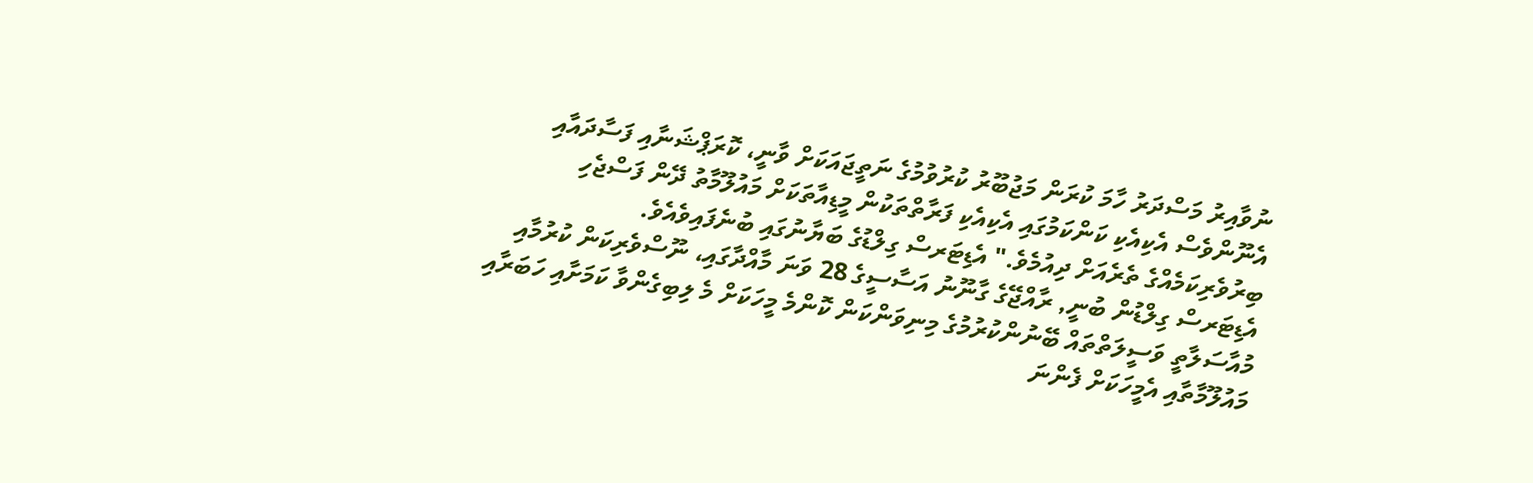ނުވާއިރު މަސްދަރު ހާމަ ކުރަން މަޖުބޫރު ކުރުވުމުގެ ނަތީޖައަކަށް ވާނީ، ކޮރަޕްޝަނާއި ފަސާދައާއި އެނޫންވެސް އެކިއެކި ކަންކަމުގައި އެކިއެކި ފަރާތްތަކުން މީޑިއާތަކަށް މައުލޫމާތު ދޭން ފަސްޖެހި ބިރުވެރިކަމެއްގެ ތެރެއަށް ދިއުމެވެ." އެޑިޓަރސް ގިލްޑުގެ ބަޔާނުގައި ބުނެފައިވެއެވެ.
އެޑިޓަރސް ގިލްޑުން ބުނީ, ރާއްޖޭގެ ގާނޫނު އަސާސީގެ 28 ވަނަ މާއްދާގައި، ނޫސްވެރިކަން ކުރުމާއި މުއާސަލާތީ ވަސީލަތްތައް ބޭނުންކުރުމުގެ މިނިވަންކަން ކޮންމެ މީހަކަށް މެ ލިބިގެންވާ ކަމަށާއި ހަބަރާއި މައުލޫމާތާއި އެމީހަކަށް ފެންނަ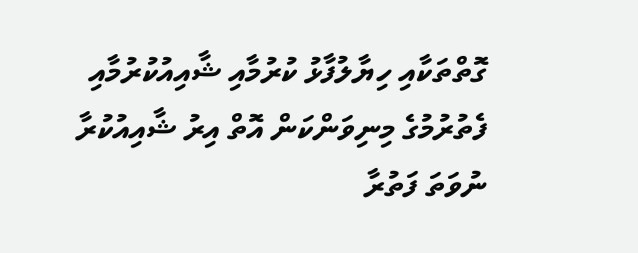ގޮތްތަކާއި ހިޔާލުފާޅު ކުރުމާއި ޝާއިއުކުރުމާއި ފެތުރުމުގެ މިނިވަންކަން އޮތް އިރު ޝާއިއުކުރާ ނުވަތަ ފަތުރާ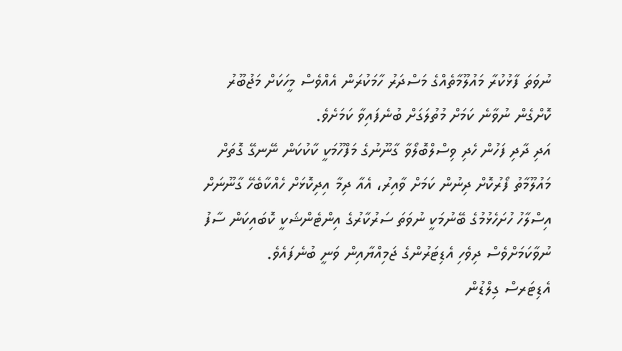ނުވަތަ ފާޅުކުރާ މައުލޫމާތެއްގެ މަސްދަރު ހާމަކުރަން އެއްވެސް މީހަކަށް މަޖުބޫރު ކޮށްގެން ނުވާނެ ކަމަށް މުތުލަގަށް ބުނެފައިވާ ކަމަށެވެ.
އަދި ދާދި ފަހުން ހެދި ވިސްލްބޮލޯވާ ގާނޫނުގެ މަފްހޫމަކީ ކާކުކަން ނޭނގޭ ގޮތަށް މައުލޫމާތު ފޯރުކޮށް ދިނުން ކަމަށް ވާއިރު، އެއާ ދިމާ އިދިކޮޅަށް ހެއްކާބެހޭ ގާނޫނަށް އިސްލާހު ހުށަހެޅުމުގެ ބޭނުމަކީ ނުވަތަ ސަރުކާރުގެ އިންޓެންޝަކީ ކޮބައިކަން ސާފު ނުވާކަމަށްވެސް ދިވެހި އެޑިޓަރުންގެ ޖަމިއްޔާއިން ވަނީ ބުނެފައެވެ.
އެޑިޓަރސް ގިލްޑުން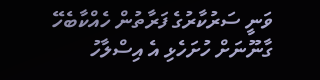ވަނީ ސަރުކާރުގެ ފަރާތުން ހެއްކާބެހޭ ގާނޫނަށް ހުށަހެޅި އެ އިސްލާހު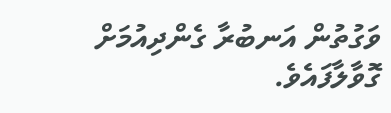ވަގުތުން އަނބުރާ ގެންދިއުމަށް ގޮވާލާފައެވެ.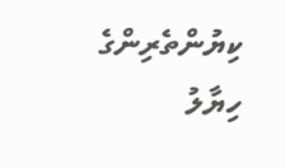ކިޔުންތެރިންގެ ހިޔާލު